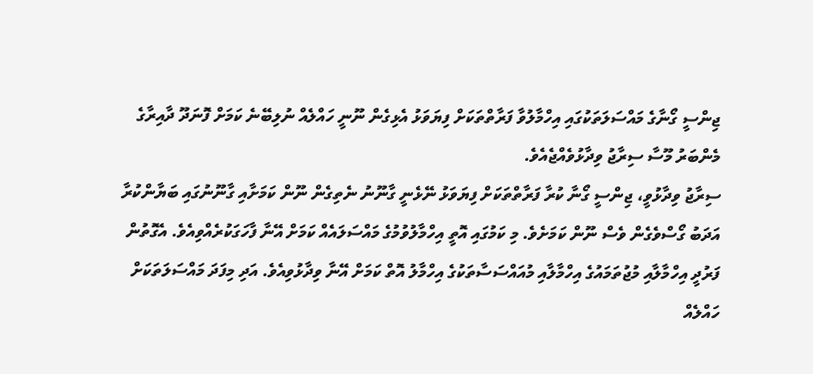ޖިންސީ ގޯނާގެ މައްސަލަތަކުގައި އިހްމާލުވާ ފަރާތްތަކަށް ފިޔަވަޅު އެޅިގެން ނޫނީ ހައްލެއް ނުލިބޭނެ ކަމަށް ފޮނަދޫ ދާއިރާގެ މެންބަރު މޫސާ ސިރާޖު ވިދާޅުވެއްޖެއެވެ.
ސިރާޖު ވިދާޅުވީ، ޖިންސީ ގޯނާ ކުރާ ފަރާތްތަކަށް ފިޔަވަޅު ނޭޅެނީ ގާނޫނު ނެތިގެން ނޫން ކަމަށާއި ގާނޫނުގައި ބަޔާންކުރާ އަދަބު ގޯސްވެގެން ވެސް ނޫން ކަމަށެވެ. މި ކަމުގައި އޮތީ އިހްމާލުވުމުގެ މައްސަލައެއް ކަމަށް އޭނާ ފާހަގަކުރެއްވިއެވެ. އެގޮތުން ފަރުދީ އިހްމާލާއި މުޖުތަމައުގެ އިހްމާލާއި މުއައްސަސާތަކުގެ އިހްމާލު އޮތް ކަމަށް އޭނާ ވިދާޅުވިއެވެ. އަދި މިފަދަ މައްސަލަތަކަށް ހައްލެއް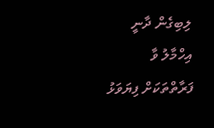ލިބިގެން ދާނީ އިހްމާލު ވާ ފަރާތްތަކަށް ފިޔަވަޅު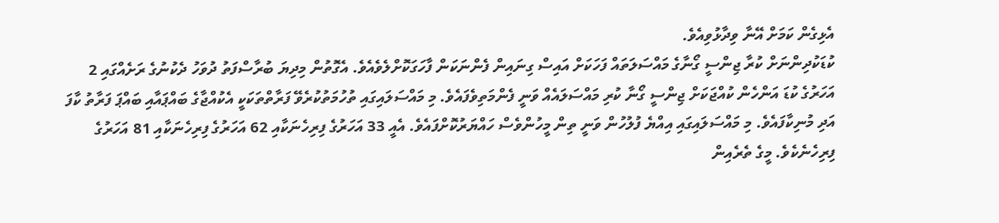އެޅިގެން ކަމަށް އޭނާ ވިދާޅުވިއެވެ.
ކުޑަކުދިންނަށް ކުރާ ޖިންސީ ގޯނާގެ މައްސަލަތައް ފަހަކަށް އައިސް ގިނައިން ފެންނަކަން ފާހަގަކޮށްލެވެއެވެ. އެގޮތުން މިދިޔަ ބުރާސްފަތު ދުވަހު ދެކުނުގެ ރަށެއްގައި 2 އަހަރުގެ ކުޑަ އަންހެން ކުއްޖަކަށް ޖިންސީ ގޯނާ ކުރި މައްސަލައެއް ވަނީ ފެންމަތިވެފައެވެ. މި މައްސަލައިގައި ތުހުމަތުކުރެވޭ ފަރާތްތަކަކީ އެކުއްޖާގެ ބައްޕައާއި ބައްޕަ ފަރާތު ކާފަ އަދި މުނިކާފައެވެ. މި މައްސަލައިގައި އިއްޔެ ފުލުހުން ވަނީ ތިން މީހުންވެސް ހައްޔަރުކޮށްފައެވެ. އެއީ 33 އަހަރުގެ ފިރިހެނަކާއި 62 އަހަރުގެ ފިރިހެނަކާއި 81 އަހަރުގެ ފިރިހެނެކެވެ. މީގެ ތެރެއިން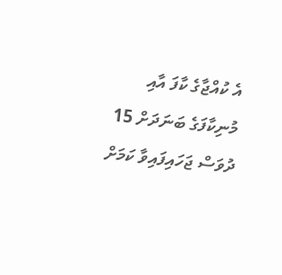އެ ކުއްޖާގެ ކާފަ އާއި މުނިކާފަގެ ބަނަދަށް 15 ދުވަސް ޖަހައިފައިވާ ކަމަށް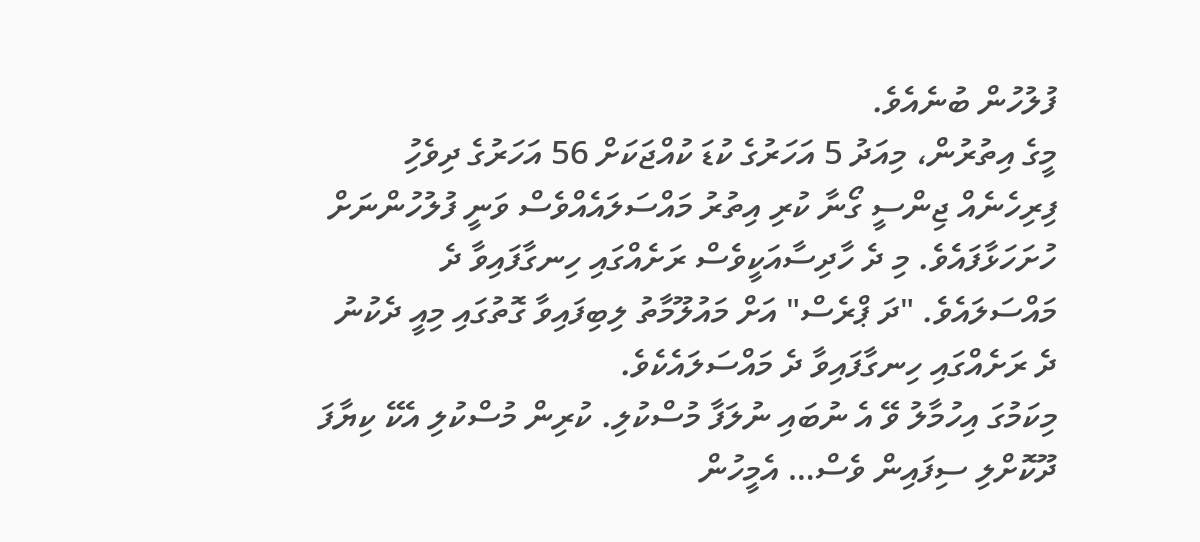ފުލުހުން ބުނެއެވެ.
މީގެ އިތުރުން، މިއަދު 5 އަހަރުގެ ކުޑަ ކުއްޖަކަށް 56 އަހަރުގެ ދިވެހުި ފިރިހެނެއް ޖިންސީ ގޯނާ ކުރި އިތުރު މައްސަލައެއްވެސް ވަނީ ފުލުހުންނަށް ހުށަހަޅާފައެވެ. މި ދެ ހާދިސާއަކީވެސް ރަށެއްގައި ހިނގާފައިވާ ދެ މައްސަލައެވެ. "ދަ ޕްރެސް" އަށް މައުލޫމާތު ލިބިފައިވާ ގޮތުގައި މިއީ ދެކުނު ދެ ރަށެއްގައި ހިނގާފައިވާ ދެ މައްސަލައެކެވެ.
މިކަމުގަ އިހުމާލު ވޭ އެ ނުބައި ނުލަފާ މުސްކުލި. ކުރިން މުސްކުލި އެކޭ ކިޔާފަ ދޫކޮށްލި ސިފައިން ވެސް… އެމީހުން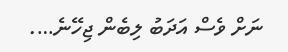ނަށް ވެސް އަދަބު ލިބެން ޖިހޭނެ….